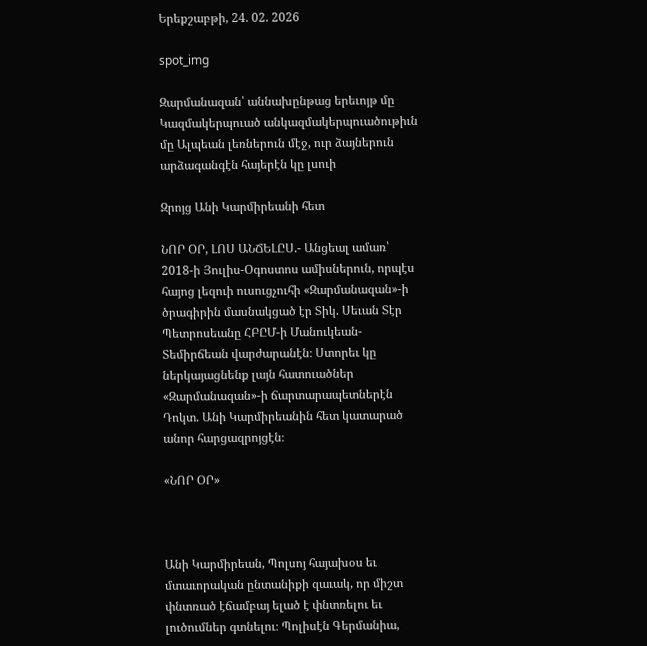Երեքշաբթի, 24. 02. 2026

spot_img

Զարմանազան՝ աննախընթաց երեւոյթ մը Կազմակերպուած անկազմակերպուածութիւն մը Ալպեան լեռներուն մէջ, ուր ձայներուն արձագանգէն հայերէն կը լսուի

Զրոյց Անի Կարմիրեանի հետ

ՆՈՐ ՕՐ, ԼՈՍ ԱՆՃԵԼԸՍ.- Անցեալ ամառ՝ 2018-ի Յուլիս-Օգոստոս ամիսներուն, որպէս հայոց լեզուի ուսուցչուհի «Զարմանազան»-ի ծրագիրին մասնակցած էր Տիկ. Սեւան Տէր Պետրոսեանը ՀԲԸՄ-ի Մանուկեան-Տեմիրճեան վարժարանէն։ Ստորեւ կը ներկայացնենք լայն հատուածներ «Զարմանազան»-ի ճարտարապետներէն Դոկտ. Անի Կարմիրեանին հետ կատարած անոր հարցազրոյցէն։

«ՆՈՐ ՕՐ»



Անի Կարմիրեան, Պոլսոյ հայախօս եւ մտաւորական ընտանիքի զաւակ, որ միշտ փնտռած էճամբայ ելած է փնտռելու եւ լուծումներ գտնելու։ Պոլիսէն Գերմանիա,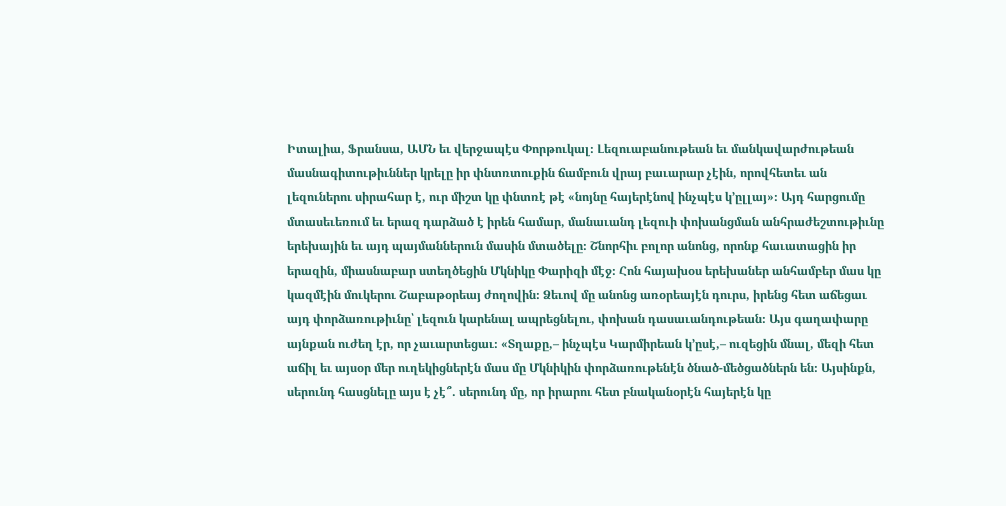Իտալիա, Ֆրանսա, ԱՄՆ եւ վերջապէս Փորթուկալ։ Լեզուաբանութեան եւ մանկավարժութեան մասնագիտութիւններ կրելը իր փնտռտուքին ճամբուն վրայ բաւարար չէին, որովհետեւ ան լեզուներու սիրահար է, ուր միշտ կը փնտռէ թէ «նոյնը հայերէնով ինչպէս կ՚ըլլայ»։ Այդ հարցումը մտասեւեռում եւ երազ դարձած է իրեն համար, մանաւանդ լեզուի փոխանցման անհրաժեշտութիւնը երեխային եւ այդ պայմաններուն մասին մտածելը։ Շնորհիւ բոլոր անոնց, որոնք հաւատացին իր երազին, միասնաբար ստեղծեցին Մկնիկը Փարիզի մէջ։ Հոն հայախօս երեխաներ անհամբեր մաս կը կազմէին մուկերու Շաբաթօրեայ ժողովին։ Ձեւով մը անոնց առօրեայէն դուրս, իրենց հետ աճեցաւ այդ փորձառութիւնը՝ լեզուն կարենալ ապրեցնելու, փոխան դասաւանդութեան։ Այս գաղափարը այնքան ուժեղ էր, որ չաւարտեցաւ։ «Տղաքը,– ինչպէս Կարմիրեան կ՚ըսէ,– ուզեցին մնալ, մեզի հետ աճիլ եւ այսօր մեր ուղեկիցներէն մաս մը Մկնիկին փորձառութենէն ծնած-մեծցածներն են։ Այսինքն, սերունդ հասցնելը այս է չէ՞. սերունդ մը, որ իրարու հետ բնականօրէն հայերէն կը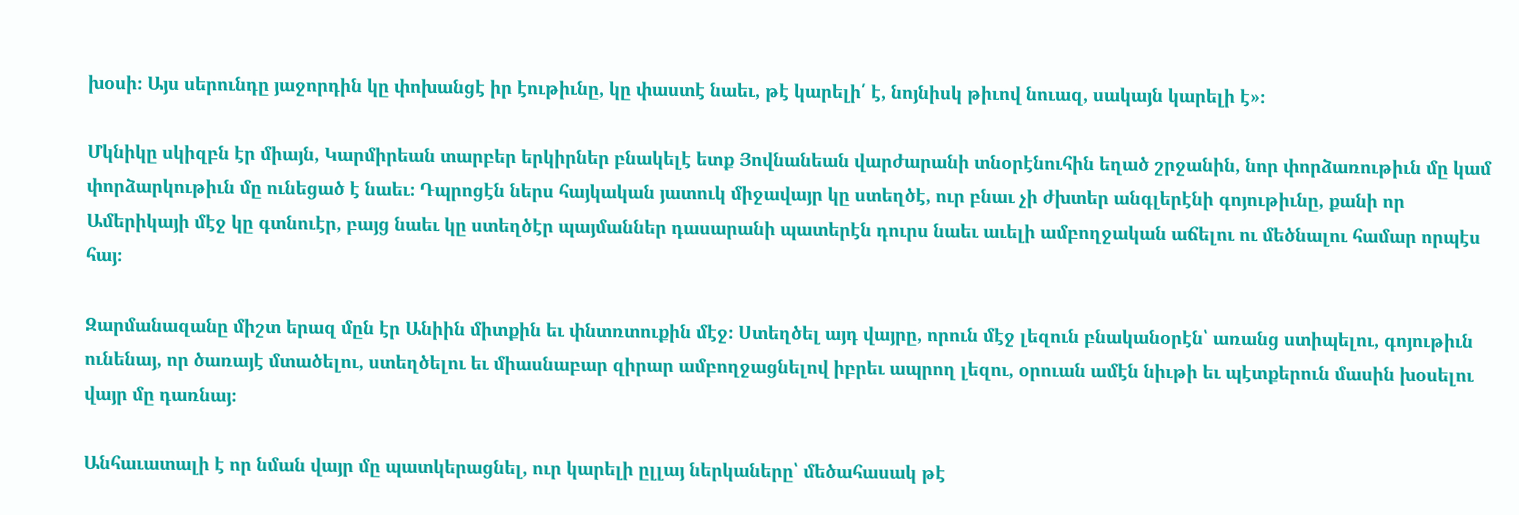խօսի։ Այս սերունդը յաջորդին կը փոխանցէ իր էութիւնը, կը փաստէ նաեւ, թէ կարելի՛ է, նոյնիսկ թիւով նուազ, սակայն կարելի է»։

Մկնիկը սկիզբն էր միայն, Կարմիրեան տարբեր երկիրներ բնակելէ ետք Յովնանեան վարժարանի տնօրէնուհին եղած շրջանին, նոր փորձառութիւն մը կամ փորձարկութիւն մը ունեցած է նաեւ։ Դպրոցէն ներս հայկական յատուկ միջավայր կը ստեղծէ, ուր բնաւ չի ժխտեր անգլերէնի գոյութիւնը, քանի որ Ամերիկայի մէջ կը գտնուէր, բայց նաեւ կը ստեղծէր պայմաններ դասարանի պատերէն դուրս նաեւ աւելի ամբողջական աճելու ու մեծնալու համար որպէս հայ։

Զարմանազանը միշտ երազ մըն էր Անիին միտքին եւ փնտռտուքին մէջ։ Ստեղծել այդ վայրը, որուն մէջ լեզուն բնականօրէն՝ առանց ստիպելու, գոյութիւն ունենայ, որ ծառայէ մտածելու, ստեղծելու եւ միասնաբար զիրար ամբողջացնելով իբրեւ ապրող լեզու, օրուան ամէն նիւթի եւ պէտքերուն մասին խօսելու վայր մը դառնայ։

Անհաւատալի է որ նման վայր մը պատկերացնել, ուր կարելի ըլլայ ներկաները՝ մեծահասակ թէ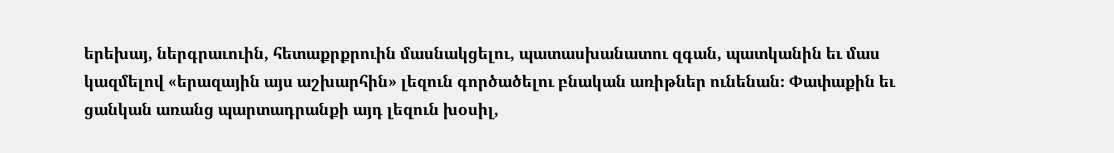երեխայ, ներգրաւուին, հետաքրքրուին մասնակցելու, պատասխանատու զգան, պատկանին եւ մաս կազմելով «երազային այս աշխարհին» լեզուն գործածելու բնական առիթներ ունենան։ Փափաքին եւ ցանկան առանց պարտադրանքի այդ լեզուն խօսիլ,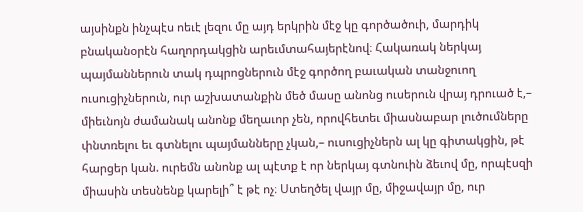այսինքն ինչպէս ոեւէ լեզու մը այդ երկրին մէջ կը գործածուի, մարդիկ բնականօրէն հաղորդակցին արեւմտահայերէնով։ Հակառակ ներկայ պայմաններուն տակ դպրոցներուն մէջ գործող բաւական տանջուող ուսուցիչներուն, ուր աշխատանքին մեծ մասը անոնց ուսերուն վրայ դրուած է,– միեւնոյն ժամանակ անոնք մեղաւոր չեն, որովհետեւ միասնաբար լուծումները փնտռելու եւ գտնելու պայմանները չկան,– ուսուցիչներն ալ կը գիտակցին, թէ հարցեր կան. ուրեմն անոնք ալ պէտք է որ ներկայ գտնուին ձեւով մը, որպէսզի միասին տեսնենք կարելի՞ է թէ ոչ։ Ստեղծել վայր մը, միջավայր մը, ուր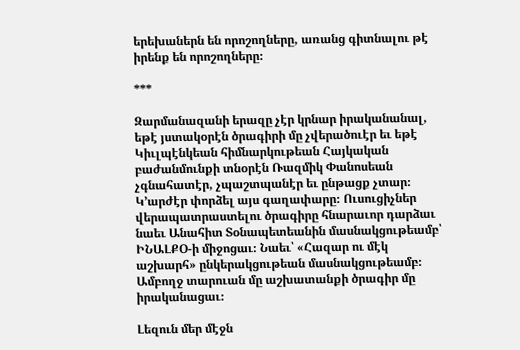երեխաներն են որոշողները, առանց գիտնալու թէ իրենք են որոշողները։

***

Զարմանազանի երազը չէր կրնար իրականանալ, եթէ յստակօրէն ծրագիրի մը չվերածուէր եւ եթէ Կիւլպէնկեան հիմնարկութեան Հայկական բաժանմունքի տնօրէն Ռազմիկ Փանոսեան չգնահատէր, չպաշտպանէր եւ ընթացք չտար։ Կ՚արժէր փորձել այս գաղափարը։ Ուսուցիչներ վերապատրաստելու ծրագիրը հնարաւոր դարձաւ նաեւ Անահիտ Տօնապետեանին մասնակցութեամբ՝ ԻՆԱԼՔՕ-ի միջոցաւ։ Նաեւ՝ «Հազար ու մէկ աշխարհ» ընկերակցութեան մասնակցութեամբ։ Ամբողջ տարուան մը աշխատանքի ծրագիր մը իրականացաւ։

Լեզուն մեր մէջն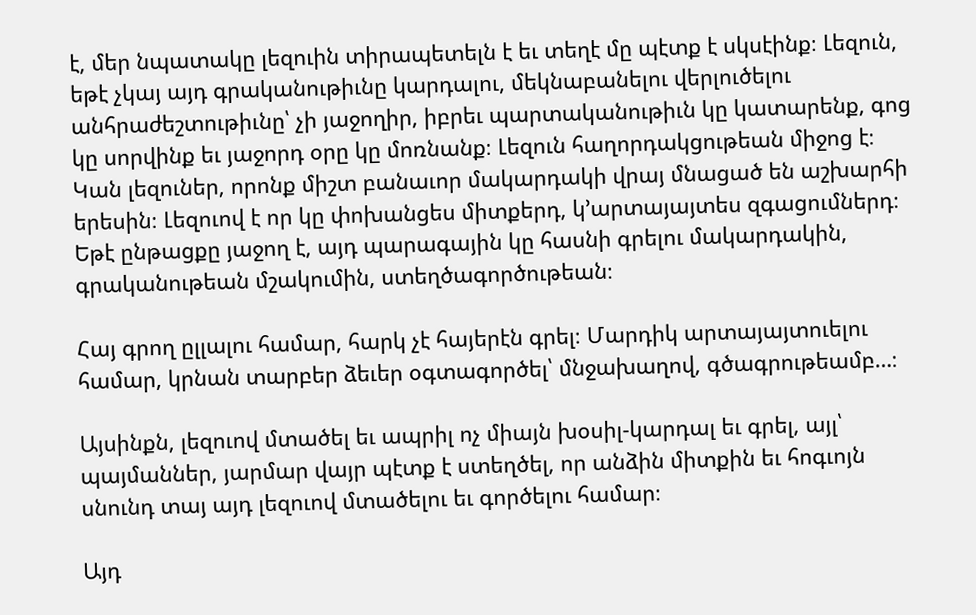է, մեր նպատակը լեզուին տիրապետելն է եւ տեղէ մը պէտք է սկսէինք։ Լեզուն, եթէ չկայ այդ գրականութիւնը կարդալու, մեկնաբանելու վերլուծելու անհրաժեշտութիւնը՝ չի յաջողիր, իբրեւ պարտականութիւն կը կատարենք, գոց կը սորվինք եւ յաջորդ օրը կը մոռնանք։ Լեզուն հաղորդակցութեան միջոց է։ Կան լեզուներ, որոնք միշտ բանաւոր մակարդակի վրայ մնացած են աշխարհի երեսին։ Լեզուով է որ կը փոխանցես միտքերդ, կ՚արտայայտես զգացումներդ։ Եթէ ընթացքը յաջող է, այդ պարագային կը հասնի գրելու մակարդակին, գրականութեան մշակումին, ստեղծագործութեան։

Հայ գրող ըլլալու համար, հարկ չէ հայերէն գրել։ Մարդիկ արտայայտուելու համար, կրնան տարբեր ձեւեր օգտագործել՝ մնջախաղով, գծագրութեամբ…։

Այսինքն, լեզուով մտածել եւ ապրիլ ոչ միայն խօսիլ-կարդալ եւ գրել, այլ՝ պայմաններ, յարմար վայր պէտք է ստեղծել, որ անձին միտքին եւ հոգւոյն սնունդ տայ այդ լեզուով մտածելու եւ գործելու համար։

Այդ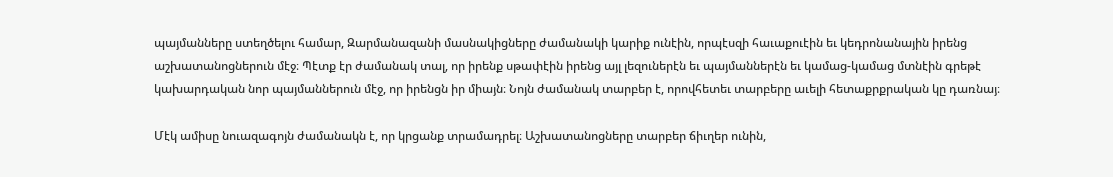պայմանները ստեղծելու համար, Զարմանազանի մասնակիցները ժամանակի կարիք ունէին, որպէսզի հաւաքուէին եւ կեդրոնանային իրենց աշխատանոցներուն մէջ։ Պէտք էր ժամանակ տալ, որ իրենք սթափէին իրենց այլ լեզուներէն եւ պայմաններէն եւ կամաց-կամաց մտնէին գրեթէ կախարդական նոր պայմաններուն մէջ, որ իրենցն իր միայն։ Նոյն ժամանակ տարբեր է, որովհետեւ տարբերը աւելի հետաքրքրական կը դառնայ։

Մէկ ամիսը նուազագոյն ժամանակն է, որ կրցանք տրամադրել։ Աշխատանոցները տարբեր ճիւղեր ունին,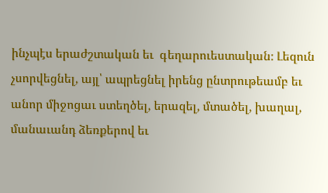ինչպէս երաժշտական եւ  գեղարուեստական։ Լեզուն չսորվեցնել, այլ՝ ապրեցնել իրենց ընտրութեամբ եւ անոր միջոցաւ ստեղծել, երազել, մտածել, խաղալ, մանաւանդ ձեռքերով եւ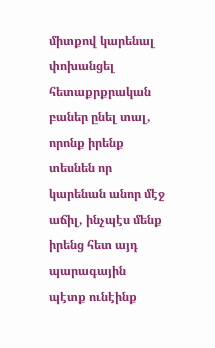միտքով կարենալ փոխանցել հետաքրքրական բաներ ընել տալ, որոնք իրենք տեսնեն որ կարենան անոր մէջ աճիլ, ինչպէս մենք իրենց հետ այդ պարագային պէտք ունէինք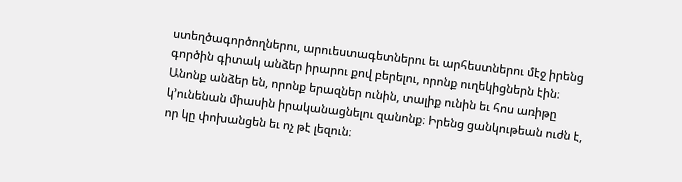ստեղծագործողներու, արուեստագետներու եւ արհեստներու մէջ իրենց գործին գիտակ անձեր իրարու քով բերելու, որոնք ուղեկիցներն էին։ Անոնք անձեր են, որոնք երազներ ունին, տալիք ունին եւ հոս առիթը կ՚ունենան միասին իրականացնելու զանոնք։ Իրենց ցանկութեան ուժն է, որ կը փոխանցեն եւ ոչ թէ լեզուն։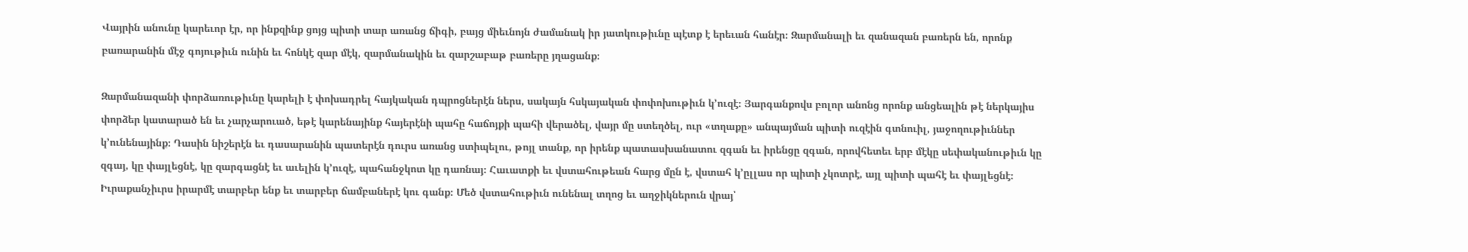Վայրին անունը կարեւոր էր, որ ինքզինք ցոյց պիտի տար առանց ճիգի, բայց միեւնոյն ժամանակ իր յատկութիւնը պէտք է երեւան հանէր։ Զարմանալի եւ զանազան բառերն են, որոնք բառարանին մէջ գոյութիւն ունին եւ հոնկէ զար մէկ, զարմանակին եւ զարշաբաթ բառերը յղացանք։

Զարմանազանի փորձառութիւնը կարելի է փոխադրել հայկական դպրոցներէն ներս, սակայն հսկայական փոփոխութիւն կ՚ուզէ։ Յարգանքովս բոլոր անոնց որոնք անցեալին թէ ներկայիս փորձեր կատարած են եւ չարչարուած, եթէ կարենայինք հայերէնի պահը հաճոյքի պահի վերածել, վայր մը ստեղծել, ուր «տղաքը» անպայման պիտի ուզէին գտնուիլ, յաջողութիւններ կ՚ունենայինք։ Դասին նիշերէն եւ դասարանին պատերէն դուրս առանց ստիպելու, թոյլ տանք, որ իրենք պատասխանատու զգան եւ իրենցը զգան, որովհետեւ երբ մէկը սեփականութիւն կը զգայ, կը փայլեցնէ, կը զարգացնէ եւ աւելին կ՚ուզէ, պահանջկոտ կը դառնայ։ Հաւատքի եւ վստահութեան հարց մըն է, վստահ կ՚ըլլաս որ պիտի չկոտրէ, այլ պիտի պահէ եւ փայլեցնէ։ Իւրաքանչիւրս իրարմէ տարբեր ենք եւ տարբեր ճամբաներէ կու գանք։ Մեծ վստահութիւն ունենալ տղոց եւ աղջիկներուն վրայ՝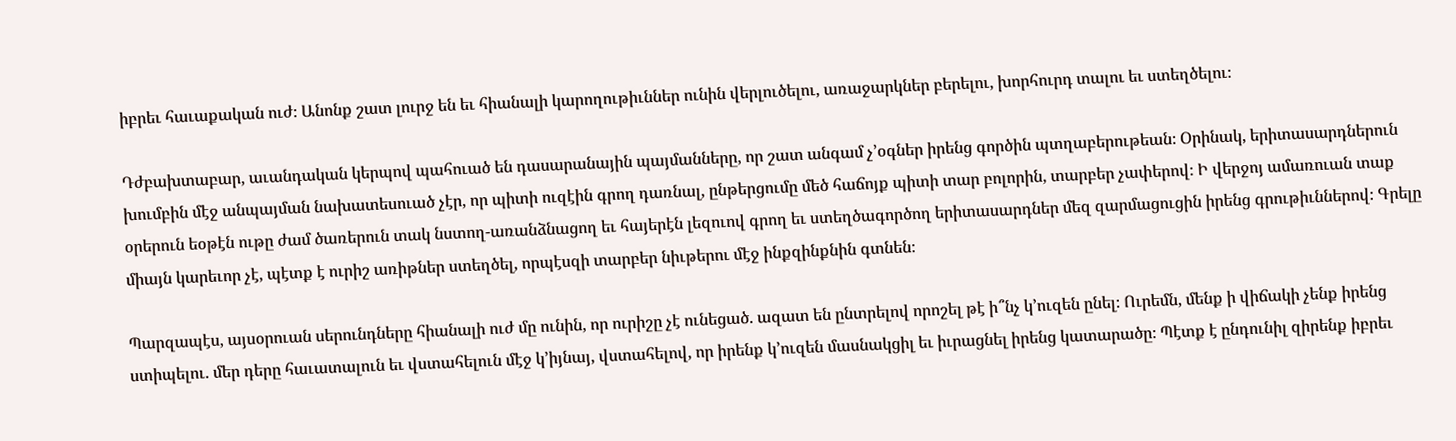իբրեւ հաւաքական ուժ։ Անոնք շատ լուրջ են եւ հիանալի կարողութիւններ ունին վերլուծելու, առաջարկներ բերելու, խորհուրդ տալու եւ ստեղծելու։

Դժբախտաբար, աւանդական կերպով պահուած են դասարանային պայմանները, որ շատ անգամ չ՚օգներ իրենց գործին պտղաբերութեան։ Օրինակ, երիտասարդներուն խումբին մէջ անպայման նախատեսուած չէր, որ պիտի ուզէին գրող դառնալ, ընթերցումը մեծ հաճոյք պիտի տար բոլորին, տարբեր չափերով։ Ի վերջոյ ամառուան տաք օրերուն եօթէն ութը ժամ ծառերուն տակ նստող-առանձնացող եւ հայերէն լեզուով գրող եւ ստեղծագործող երիտասարդներ մեզ զարմացուցին իրենց գրութիւններով։ Գրելը միայն կարեւոր չէ, պէտք է ուրիշ առիթներ ստեղծել, որպէսզի տարբեր նիւթերու մէջ ինքզինքնին գտնեն։

Պարզապէս, այսօրուան սերունդները հիանալի ուժ մը ունին, որ ուրիշը չէ ունեցած. ազատ են ընտրելով որոշել թէ ի՞նչ կ՚ուզեն ընել։ Ուրեմն, մենք ի վիճակի չենք իրենց ստիպելու. մեր դերը հաւատալուն եւ վստահելուն մէջ կ՚իյնայ, վստահելով, որ իրենք կ՚ուզեն մասնակցիլ եւ իւրացնել իրենց կատարածը։ Պէտք է ընդունիլ զիրենք իբրեւ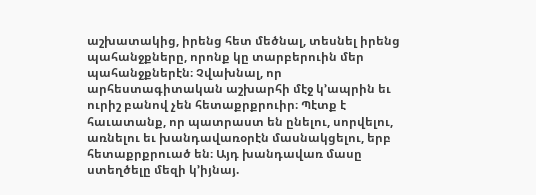աշխատակից, իրենց հետ մեծնալ, տեսնել իրենց պահանջքները, որոնք կը տարբերուին մեր պահանջքներէն։ Չվախնալ, որ արհեստագիտական աշխարհի մէջ կ՚ապրին եւ ուրիշ բանով չեն հետաքրքրուիր։ Պէտք է հաւատանք, որ պատրաստ են ընելու, սորվելու, առնելու եւ խանդավառօրէն մասնակցելու, երբ հետաքրքրուած են։ Այդ խանդավառ մասը ստեղծելը մեզի կ՚իյնայ.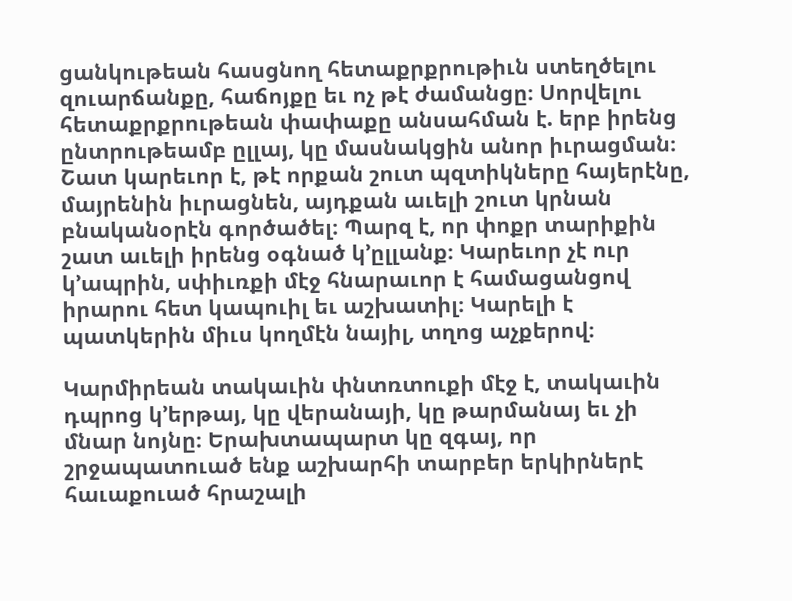ցանկութեան հասցնող հետաքրքրութիւն ստեղծելու զուարճանքը, հաճոյքը եւ ոչ թէ ժամանցը։ Սորվելու հետաքրքրութեան փափաքը անսահման է. երբ իրենց ընտրութեամբ ըլլայ, կը մասնակցին անոր իւրացման։ Շատ կարեւոր է, թէ որքան շուտ պզտիկները հայերէնը, մայրենին իւրացնեն, այդքան աւելի շուտ կրնան բնականօրէն գործածել։ Պարզ է, որ փոքր տարիքին շատ աւելի իրենց օգնած կ՚ըլլանք։ Կարեւոր չէ ուր կ՚ապրին, սփիւռքի մէջ հնարաւոր է համացանցով իրարու հետ կապուիլ եւ աշխատիլ։ Կարելի է պատկերին միւս կողմէն նայիլ, տղոց աչքերով։

Կարմիրեան տակաւին փնտռտուքի մէջ է, տակաւին դպրոց կ՚երթայ, կը վերանայի, կը թարմանայ եւ չի մնար նոյնը։ Երախտապարտ կը զգայ, որ շրջապատուած ենք աշխարհի տարբեր երկիրներէ հաւաքուած հրաշալի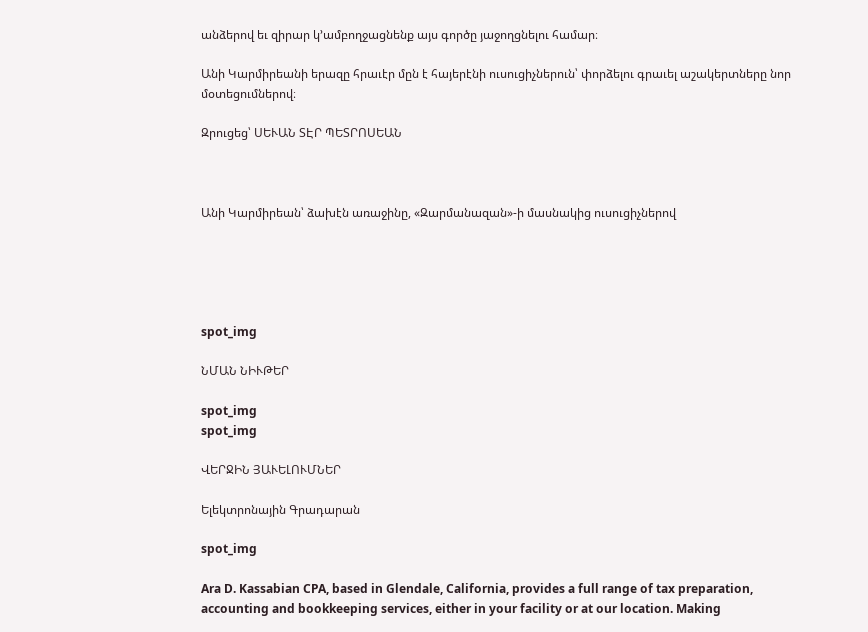անձերով եւ զիրար կ՚ամբողջացնենք այս գործը յաջողցնելու համար։

Անի Կարմիրեանի երազը հրաւէր մըն է հայերէնի ուսուցիչներուն՝ փորձելու գրաւել աշակերտները նոր մօտեցումներով։

Զրուցեց՝ ՍԵՒԱՆ ՏԷՐ ՊԵՏՐՈՍԵԱՆ



Անի Կարմիրեան՝ ձախէն առաջինը, «Զարմանազան»-ի մասնակից ուսուցիչներով





spot_img

ՆՄԱՆ ՆԻՒԹԵՐ

spot_img
spot_img

ՎԵՐՋԻՆ ՅԱՒԵԼՈՒՄՆԵՐ

Ելեկտրոնային Գրադարան

spot_img

Ara D. Kassabian CPA, based in Glendale, California, provides a full range of tax preparation, accounting and bookkeeping services, either in your facility or at our location. Making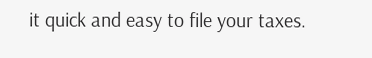it quick and easy to file your taxes.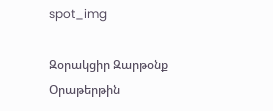spot_img

Զօրակցիր Զարթօնք Օրաթերթին